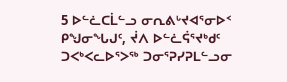5 ᐅᓪᓛᑕᒫᓪᓗ ᓂᕆᕕᒡᔪᐊᕐᓂᐅᑉ ᑭᖑᓂᖓᒍᑦ, ᔫᐱ ᐅᓪᓛᕌᕐᔪᒃᑯᑦ ᑐᐸᒃᐸᓚᐅᕐᐳᖅ ᑐᓂᕐᕈᓯᕈᒪᓪᓗᓂ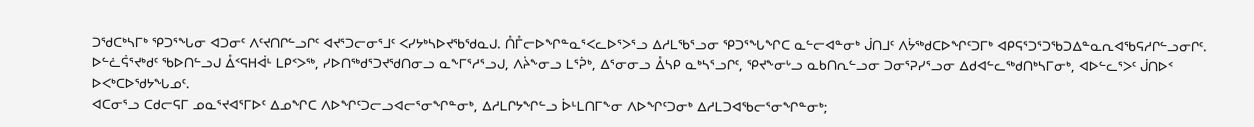ᑐᖁᑕᒃᓴᒥᒃ ᕿᑐᕐᖓᓂ ᐊᑐᓂᑦ ᐱᑦᔪᑎᒋᓪᓗᒋᑦ ᐊᔪᕐᑐᓕᓂᕐᒧᑦ ᐸᓯᔭᒃᓴᐅᔪᖃᖁᓇᒍ. ᑍᒤᓕᐅᖏᓐᓇᕐᐸᓚᐅᕐᐳᕐᓗ ᐃᓱᒪᖃᕐᓗᓂ ᕿᑐᕐᖓᖏᑕ ᓇᓪᓕᐊᓐᓂᒃ ᒎᑎᒧᑦ ᐱᔮᖅᑯᑕᐅᖏᑦᑐᒥᒃ ᐊᑭᕋᕐᑐᕐᑐᖃᑐᐃᓐᓇᕆᐊᖃᕋᓱᒋᓪᓗᓂᒋᑦ.
ᐅᓪᓛᕌᕐᔪᒃᑯᑦ ᖃᐅᑎᓪᓗᒍ ᐂᑉᕋᕼᐋᒻ ᒪᑭᑉᐳᖅ, ᓯᐅᑎᖅᑯᕐᑐᔪᖁᑎᓂᓗ ᓇᖕᒥᕐᓱᕐᓗᒍ, ᐱᔩᖕᓂᓗ ᒪᕐᕉᒃ, ᐃᕐᓂᓂᓗ ᐂᓴᑭ ᓇᒃᓴᕐᓗᒋᑦ, ᕿᔪᖕᓂᒡᓗ ᓇᑲᑎᕆᓪᓗᓂ ᑐᓂᕐᕈᓯᕐᓗᓂ ᐃᑯᐊᓪᓚᖅᑯᑎᒃᓴᒥᓂᒃ, ᐊᐅᓪᓚᕐᐳᑦ ᒎᑎᐅᑉ ᐅᐸᒃᑕᐅᖁᔭᖓᓄᑦ.
ᐊᑕᓂᕐᓗ ᑕᑯᓕᕋᒥ ᓄᓇᕐᔪᐊᕐᒥᐅᑦ ᐃᓄᖏᑕ ᐱᐅᖏᑦᑐᓕᓗᐊᓕᕐᓂᖏᓐᓂᒃ, ᐃᓱᒪᒋᔭᖏᓪᓗ ᐆᒻᒪᑎᒥᖕᓂ ᐱᐅᖏᑦᑐᓂᒃ ᐃᓱᒪᑐᐊᖃᓕᕐᓂᖏᓐᓂᒃ;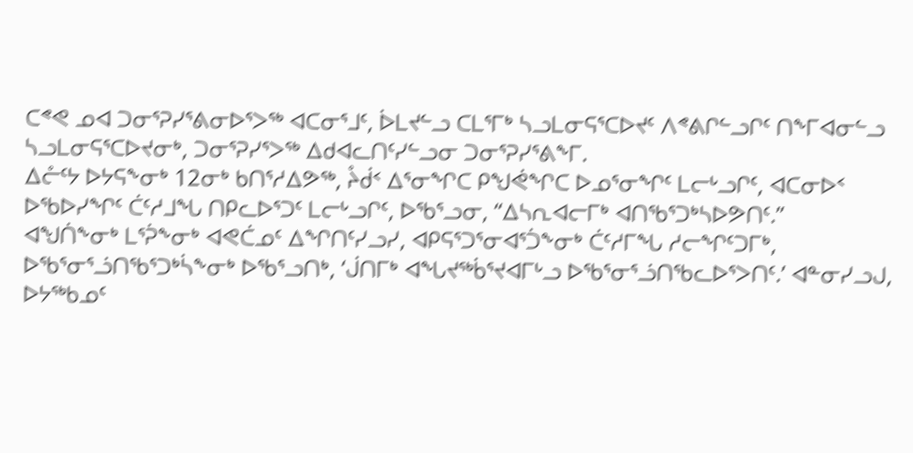ᑕᕝᕙ ᓄᐊ ᑐᓂᕐᕈᓯᕐᕕᓂᐅᕐᐳᖅ ᐊᑕᓂᕐᒧᑦ, ᐆᒪᔪᓪᓗ ᑕᒪᕐᒥᒃ ᓴᓗᒪᓂᕋᕐᑕᐅᔪᑦ ᐱᕝᕕᒋᓪᓗᒋᑦ ᑎᖕᒥᐊᓂᓪᓗ ᓴᓗᒪᓂᕋᕐᑕᐅᔪᓂᒃ, ᑐᓂᕐᕈᓯᕐᐳᖅ ᐃᑯᐊᓚᑎᑦᓯᓪᓗᓂ ᑐᓂᕐᕈᓯᕐᕕᖕᒥ.
ᐃᓔᑦᔭ ᐅᔭᕋᖕᓂᒃ 12ᓂᒃ ᑲᑎᕐᓱᐃᕗᖅ, ᔧᑰᑉ ᐃᕐᓂᖏᑕ ᑭᖑᕚᖏᑕ ᐅᓄᕐᓂᖏᑦ ᒪᓕᒡᓗᒋᑦ, ᐊᑕᓂᐅᑉ ᐅᖃᐅᓯᖏᑦ ᑖᑦᓱᒧᖓ ᑎᑭᓚᐅᕐᑐᑦ ᒪᓕᒡᓗᒋᑦ, ᐅᖃᕐᓗᓂ, “ᐃᓴᕆᐊᓕᒥᒃ ᐊᑎᖃᕐᑐᒃᓴᐅᕗᑎᑦ.”
ᐊᖑᑏᖕᓂᒃ ᒪᕐᕉᖕᓂᒃ ᐊᕙᑖᓄᑦ ᐃᖏᑎᑦᓯᓗᓯ, ᐊᑭᕋᕐᑐᕐᓂᐊᕐᑑᖕᓂᒃ ᑖᑦᓱᒥᖓ ᓱᓕᖏᑦᑐᒥᒃ, ᐅᖃᕐᓂᕐᓘᑎᖃᕐᑐᒃᓵᖕᓂᒃ ᐅᖃᕐᓗᑎᒃ, ‘ᒎᑎᒥᒃ ᐊᖓᔪᖅᑳᕐᔪᐊᒥᒡᓗ ᐅᖃᕐᓂᕐᓘᑎᖃᓚᐅᕐᐳᑎᑦ.’ ᐊᓐᓂᓯᓗᒍ, ᐅᔭᖅᑲᓄᑦ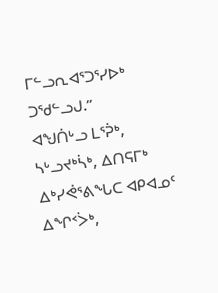ᒥᓪᓗᕆᐊᕐᑐᕐᓯᐅᒃ ᑐᖁᓪᓗᒍ.”
ᐊᖑᑏᒡᓗ ᒪᕐᕉᒃ, ᓴᒡᓗᔪᒃᓵᒃ, ᐃᑎᕋᒥᒃ ᐃᒃᓯᕚᕐᕕᖓᑕ ᐊᑭᐊᓄᑦ ᐃᖏᑉᐴᒃ,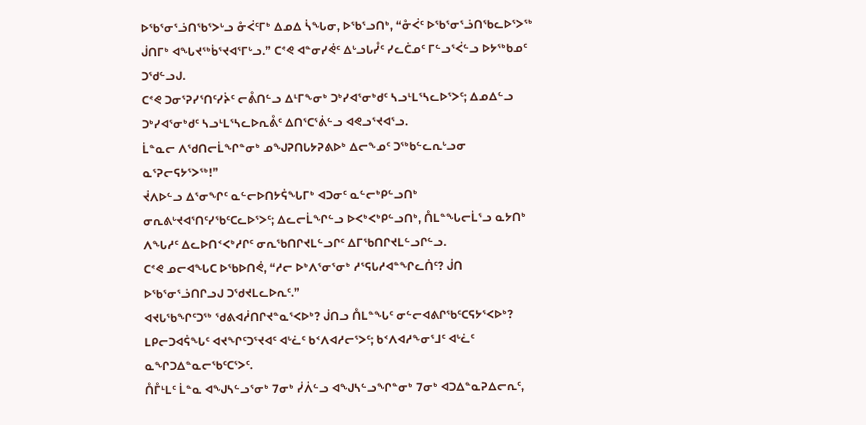ᐅᖃᕐᓂᕐᓘᑎᖃᕐᐳᒡᓗ ᓁᐹᑦᒥᒃ ᐃᓄᐃ ᓵᖓᓂ, ᐅᖃᕐᓗᑎᒃ, “ᓁᐹᑦ ᐅᖃᕐᓂᕐᓘᑎᖃᓚᐅᕐᐳᖅ ᒎᑎᒥᒃ ᐊᖓᔪᖅᑳᕐᔪᐊᕐᒥᒡᓗ.” ᑕᕝᕙ ᐊᓐᓂᓯᕚᑦ ᐃᒡᓗᒐᓮᑦ ᓯᓚᑖᓄᑦ ᒥᓪᓗᕐᐹᓪᓗ ᐅᔭᖅᑲᓄᑦ ᑐᖁᓪᓗᒍ.
ᑕᕝᕙ ᑐᓂᕐᕈᓯᕐᑎᑦᓯᔩᑦ ᓕᕔᑎᓪᓗ ᐃᒻᒥᖕᓂᒃ ᑐᒃᓯᐊᕐᓂᒃᑯᑦ ᓴᓗᒻᒪᕐᓴᓚᐅᕐᐳᑦ; ᐃᓄᐃᓪᓗ ᑐᒃᓯᐊᕐᓂᒃᑯᑦ ᓴᓗᒻᒪᕐᓴᓚᐅᕆᕔᑦ ᐃᑎᕐᑕᕐᕖᓪᓗ ᐊᕙᓗᕐᔪᐊᕐᓗ.
ᒫᓐᓇᓕ ᐱᖁᑎᓕᒫᖏᓐᓂᒃ ᓄᖑᕈᑎᒐᔭᕈᕕᐅᒃ ᐃᓕᖕᓄᑦ ᑐᖅᑲᓪᓚᕆᒡᓗᓂ ᓇᕐᕈᓕᕋᔭᕐᐳᖅ!”
ᔫᐱᐅᓪᓗ ᐃᕐᓂᖏᑦ ᓇᓪᓕᐅᑎᔭᕌᖓᒥᒃ ᐊᑐᓂᑦ ᓇᓪᓕᒃᑭᓪᓗᑎᒃ ᓂᕆᕕᒡᔪᐊᕐᑎᑦᓯᖃᑦᑕᓚᐅᕐᐳᑦ; ᐃᓚᓕᒫᖏᓪᓗ ᐅᐸᒃᐸᒃᑭᓪᓗᑎᒃ, ᑍᒪᓐᖓᓕᒫᕐᓗ ᓇᔭᑎᒃ ᐱᖓᓱᑦ ᐃᓚᐅᑎᑉᐸᒃᓱᒋᑦ ᓂᕆᖃᑎᒋᔪᒪᓪᓗᒋᑦ ᐃᒥᖃᑎᒋᔪᒪᓪᓗᒋᓪᓗ.
ᑕᕝᕙ ᓄᓕᐊᖓᑕ ᐅᖃᐅᑎᕚ, “ᓱᓕ ᐅᒃᐱᕐᓂᕐᓂᒃ ᓱᕐᕋᒐᓱᐊᓐᖏᓚᑏᑦ? ᒎᑎ ᐅᖃᕐᓂᕐᓘᑎᒋᓗᒍ ᑐᖁᔪᒪᓚᐅᕆᑦ.”
ᐊᔪᒐᖃᖏᑦᑐᖅ ᖁᕕᐊᓲᑎᒋᔪᓐᓇᕐᐸᐅᒃ? ᒎᑎᓗ ᑍᒪᓐᖓᑦ ᓂᓪᓕᐊᕕᒋᖃᑦᑕᕋᔭᕐᐸᐅᒃ?
ᒪᑭᓕᑐᐊᕌᖓᑦ ᐊᔪᖏᑦᑐᕐᔪᐊᑦ ᐊᒡᓛᑦ ᑲᑉᐱᐊᓱᓕᕐᐳᑦ; ᑲᑉᐱᐊᓱᖕᓂᕐᒧᑦ ᐊᒡᓛᑦ ᓇᖏᑐᐃᓐᓇᓕᖃᑦᑕᕐᐳᑦ.
ᑍᒤᒻᒪᑦ ᒫᓐᓇ ᐊᖑᓴᓪᓗᕐᓂᒃ 7ᓂᒃ ᓰᐲᓪᓗ ᐊᖑᓴᓪᓗᖏᓐᓂᒃ 7ᓂᒃ ᐊᑐᐃᓐᓇᕈᐃᓕᕆᑦ,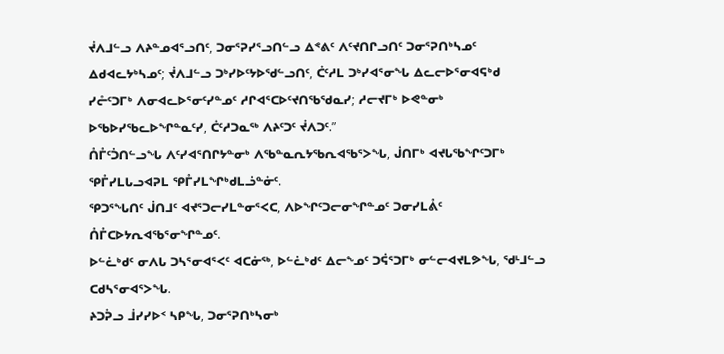ᔫᐱᒧᓪᓗ ᐱᔨᓐᓄᐊᕐᓗᑎᑦ, ᑐᓂᕐᕈᓯᕐᓗᑎᓪᓗ ᐃᕝᕕᑦ ᐱᑦᔪᑎᒋᓗᑎᑦ ᑐᓂᕐᕈᑎᒃᓴᓄᑦ ᐃᑯᐊᓚᔭᒃᓴᓄᑦ; ᔫᐱᒧᓪᓗ ᑐᒃᓯᐅᑦᔭᐅᖁᓪᓗᑎᑦ, ᑖᑦᓱᒪ ᑐᒃᓯᐊᕐᓂᖓ ᐃᓚᓕᐅᕐᓂᐊᕋᒃᑯ ᓯᓔᑦᑐᒥᒃ ᐱᓂᐊᓚᐅᕐᓂᑦᓯᓐᓄᑦ ᓱᒋᐊᕐᑕᐅᑦᔪᑎᖃᖁᓇᓯ; ᓱᓕᔪᒥᒃ ᐅᕙᓐᓂᒃ ᐅᖃᐅᓯᖃᓚᐅᖏᓐᓇᑦᓯ, ᑖᑦᓱᑐᓇᖅ ᐱᔨᑦᑐᑦ ᔫᐱᑐᑦ.”
ᑍᒤᑦᑑᑎᓪᓗᖓ ᐱᑦᓯᐊᕐᑎᒋᔭᓐᓂᒃ ᐱᖃᓐᓇᕆᔭᖃᕆᐊᖃᕐᐳᖓ, ᒎᑎᒥᒃ ᐊᔪᒐᖃᖏᑦᑐᒥᒃ ᕿᒤᓯᒪᒐᓗᐊᕈᒪ ᕿᒤᓯᒪᖏᒃᑯᒪᓘᓐᓃᑦ.
ᕿᑐᕐᖓᑎᑦ ᒎᑎᒧᑦ ᐊᔪᕐᑐᓕᓯᒪᓐᓂᕐᐸᑕ, ᐱᐅᖏᑦᑐᓕᓂᖏᓐᓄᑦ ᑐᓂᓯᒪᕔᑦ ᑍᒤᑕᐅᔭᕆᐊᖃᕐᓂᖏᓐᓄᑦ.
ᐅᓪᓛᒃᑯᑦ ᓂᐱᒐ ᑐᓴᕐᓂᐊᕐᐸᑦ ᐊᑕᓃᖅ, ᐅᓪᓛᒃᑯᑦ ᐃᓕᖕᓄᑦ ᑐᕌᕐᑐᒥᒃ ᓂᓪᓕᐊᔪᒪᕗᖓ, ᖁᒻᒧᓪᓗ ᑕᑯᓴᕐᓂᐊᕐᐳᖓ.
ᔨᑐᕉᓗ ᒨᓯᓯᐅᑉ ᓴᑭᖓ, ᑐᓂᕐᕈᑎᒃᓴᓂᒃ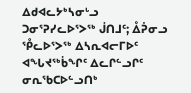ᐃᑯᐊᓚᔭᒃᓴᓂᒡᓗ ᑐᓂᕐᕈᓯᓚᐅᕐᐳᖅ ᒎᑎᒧᑦ; ᐂᕉᓂᓗ ᕾᓚᐅᕐᐳᖅ ᐃᓴᕆᐊᓕᒥᐅᑦ ᐊᖓᔪᖅᑳᖏᑦ ᐃᓚᒋᓪᓗᒋᑦ ᓂᕆᖃᑕᐅᓪᓗᑎᒃ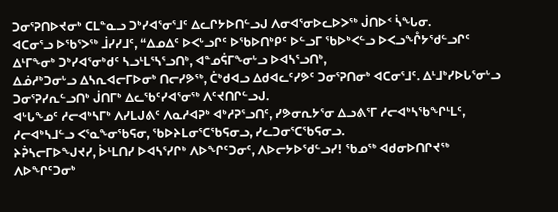ᑐᓂᕐᕈᑎᐅᔪᓂᒃ ᑕᒪᓐᓇᓗ ᑐᒃᓯᐊᕐᓂᕐᒧᑦ ᐃᓚᒋᔭᐅᑎᓪᓗᒍ ᐱᓂᐊᕐᓂᐅᓚᐅᐳᖅ ᒎᑎᐅᑉ ᓵᖓᓂ.
ᐊᑕᓂᕐᓗ ᐅᖃᕐᐳᖅ ᒨᓯᓯᒧᑦ, “ᐃᓄᐃᑦ ᐅᐸᒡᓗᒋᑦ ᐅᖃᐅᑎᒃᑭᑦ ᐅᓪᓗᒥ ᖃᐅᒃᐸᓪᓗ ᐅᐸᓗᖎᔭᖁᓪᓗᒋᑦ ᐃᒻᒥᖕᓂᒃ ᑐᒃᓯᐊᕐᓂᒃᑯᑦ ᓴᓗᒻᒪᕐᓴᕐᓗᑎᒃ, ᐊᓐᓄᕌᒥᖕᓂᒡᓗ ᐅᐊᓴᕐᓗᑎᒃ,
ᐃᓅᓱᒃᑐᓂᒡᓗ ᐃᓴᕆᐊᓕᒥᐅᓂᒃ ᑎᓕᓯᕗᖅ, ᑖᒃᑯᐊᓗ ᐃᑯᐊᓚᑦᓯᕗᑦ ᑐᓂᕐᕈᑎᓂᒃ ᐊᑕᓂᕐᒧᑦ. ᐃᒻᒧᒃᓯᐅᒐᕐᓂᒡᓗ ᑐᓂᕐᕈᓯᕆᓪᓗᑎᒃ ᒎᑎᒥᒃ ᐃᓚᖃᑦᓯᐊᕐᓂᖅ ᐱᑦᔪᑎᒋᓪᓗᒍ.
ᐊᒡᒐᖕᓄᑦ ᓱᓕᐊᒃᓴᒥᒃ ᐱᓯᒪᒍᕕᑦ ᐱᓇᓱᐊᕈᒃ ᐊᒃᓱᕈᕐᓗᑎᑦ, ᓯᕗᓂᕆᔭᕐᓂ ᐃᓗᕕᕐᒥ ᓱᓕᐊᒃᓴᖃᖏᒻᒪᑦ, ᓱᓕᐊᒃᓴᒧᓪᓗ ᐸᕐᓇᖕᓂᖃᕋᓂ, ᖃᐅᔨᒪᓂᕐᑕᖃᕋᓂᓗ, ᓯᓚᑐᓂᕐᑕᖃᕋᓂᓗ.
ᔨᕉᓴᓕᒥᐅᖑᔪᓯ, ᐆᒻᒪᑎᓯ ᐅᐊᓴᕐᓯᒋᒃ ᐱᐅᖏᑦᑐᓂᑦ, ᐱᐅᓕᔭᐅᖁᓪᓗᓯ! ᖃᓄᖅ ᐊᑯᓂᐅᑎᒋᔪᖅ ᐱᐅᖏᑦᑐᓂᒃ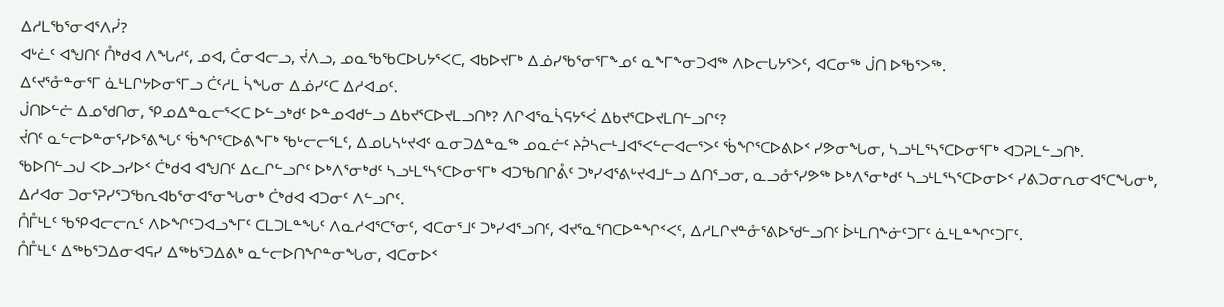ᐃᓱᒪᖃᕐᓂᐊᕐᐱᓰ?
ᐊᒡᓛᑦ ᐊᖑᑎᑦ ᑍᒃᑯᐊ ᐱᖓᓱᑦ, ᓄᐊ, ᑖᓂᐊᓕᓗ, ᔫᐱᓗ, ᓄᓇᖃᖃᑕᐅᒐᔭᕐᐸᑕ, ᐊᑲᐅᔪᒥᒃ ᐃᓅᓯᖃᕐᓂᕐᒥᖕᓄᑦ ᓇᖕᒥᖕᓂᑐᐊᖅ ᐱᐅᓕᒐᔭᕐᐳᑦ, ᐊᑕᓂᖅ ᒎᑎ ᐅᖃᕐᐳᖅ.
ᐃᑦᔪᕐᓁᓐᓂᕐᒥ ᓈᒻᒪᒋᔭᐅᓂᕐᒥᓗ ᑖᑦᓱᒪ ᓵᖓᓂ ᐃᓅᓯᑦᑕ ᐃᓱᐊᓄᑦ.
ᒎᑎᐅᓪᓖ ᐃᓄᖁᑎᓂ, ᕿᓄᐃᓐᓇᓕᕐᐸᑕ ᐅᓪᓗᒃᑯᑦ ᐅᓐᓄᐊᑯᓪᓗ ᐃᑲᔪᕐᑕᐅᔪᒪᓗᑎᒃ? ᐱᒋᐊᕐᓇᓵᕋᔭᕐᐹ ᐃᑲᔪᕐᑕᐅᔪᒪᑎᓪᓗᒋᑦ?
ᔫᑎᑦ ᓇᓪᓕᐅᓐᓂᕐᓯᐅᕐᕕᖓᑦ ᖄᖏᕐᑕᐅᕕᖕᒥᒃ ᖃᒡᓕᓕᕐᒪᑦ, ᐃᓄᒐᓴᒡᔪᐊᑦ ᓇᓂᑐᐃᓐᓇᖅ ᓄᓇᓖᑦ ᔨᕉᓴᓕᒻᒧᐊᕐᐸᓪᓕᐊᓕᕐᐳᑦ ᖄᖏᕐᑕᐅᕕᐅᑉ ᓯᕗᓂᖓᓂ, ᓴᓗᒻᒪᕐᓴᕐᑕᐅᓂᕐᒥᒃ ᐊᑐᕈᒪᓪᓗᑎᒃ.
ᖃᐅᑎᓪᓗᒍ ᐸᐅᓗᓯᐅᑉ ᑖᒃᑯᐊ ᐊᖑᑎᑦ ᐃᓚᒋᓪᓗᒋᑦ ᐅᒃᐱᕐᓂᒃᑯᑦ ᓴᓗᒻᒪᕐᓴᕐᑕᐅᓂᕐᒥᒃ ᐊᑐᖃᑎᒋᕔᑦ ᑐᒃᓯᐊᕐᕕᒡᔪᐊᒧᓪᓗ ᐃᑎᕐᓗᓂ, ᓇᓗᓁᕐᓯᕗᖅ ᐅᒃᐱᕐᓂᒃᑯᑦ ᓴᓗᒻᒪᕐᓴᕐᑕᐅᓂᐅᑉ ᓯᕕᑐᓂᕆᓂᐊᕐᑕᖓᓂᒃ, ᐃᓱᐊᓂ ᑐᓂᕐᕈᓯᕐᑐᖃᕆᐊᑲᕐᓂᐊᕐᓂᖓᓂᒃ ᑖᒃᑯᐊ ᐊᑐᓂᑦ ᐱᓪᓗᒋᑦ.
ᑍᒤᒻᒪᑦ ᖃᕿᐊᓕᓕᕆᑦ ᐱᐅᖏᑦᑐᐊᓗᖕᒥᑦ ᑕᒪᑐᒪᓐᖓᑦ ᐱᓇᓱᐊᕐᑕᕐᓂᑦ, ᐊᑕᓂᕐᒧᑦ ᑐᒃᓯᐊᕐᓗᑎᑦ, ᐊᔪᕐᓇᕐᑎᑕᐅᓐᖏᑉᐸᑦ, ᐃᓱᒪᒋᔪᓐᓁᕐᕕᐅᖁᓪᓗᑎᑦ ᐆᒻᒪᑎᖕᓃᑦᑐᒥᑦ ᓈᒻᒪᓐᖏᑦᑐᒥᑦ.
ᑍᒤᒻᒪᑦ ᐃᖅᑲᕐᑐᐃᓂᐊᕋᓯ ᐃᖅᑲᕐᑐᐃᕕᒃ ᓇᓪᓕᐅᑎᖏᓐᓂᖓᓂ, ᐊᑕᓂᐅᑉ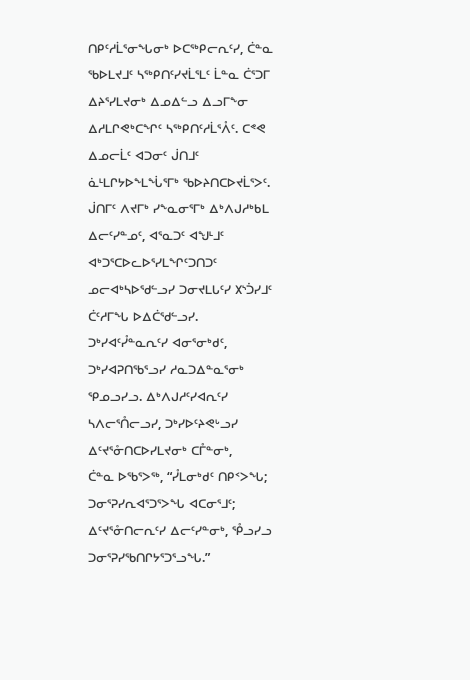ᑎᑭᑦᓱᒫᕐᓂᖓᓂᒃ ᐅᑕᖅᑭᓕᕆᑦᓯ, ᑖᓐᓇ ᖃᐅᒪᔪᒧᑦ ᓴᖅᑭᑎᑦᓯᔪᒫᕐᒪᑦ ᒫᓐᓇ ᑖᕐᑐᒥ ᐃᔨᕐᓯᒪᔪᓂᒃ ᐃᓄᐃᓪᓗ ᐃᓗᒥᖕᓂ ᐃᓱᒪᒋᕙᒃᑕᖏᑦ ᓴᖅᑭᑎᑦᓱᒫᕐᐰᑦ. ᑕᕝᕙ ᐃᓄᓕᒫᑦ ᐊᑐᓂᑦ ᒎᑎᒧᑦ ᓈᒻᒪᒋᔭᐅᖕᒪᖔᕐᒥᒃ ᖃᐅᔨᑎᑕᐅᔪᒫᕐᐳᑦ.
ᒎᑎᒥᑦ ᐱᔪᒥᒃ ᓯᖕᓇᓂᕐᒥᒃ ᐃᒃᐱᒍᓱᒃᑲᒪ ᐃᓕᑦᓯᓐᓄᑦ, ᐊᕐᓇᑐᑦ ᐊᖑᒻᒧᑦ ᐊᒃᑐᕐᑕᐅᓚᐅᕐᓯᒪᖏᑦᑐᑎᑐᑦ ᓄᓕᐊᒃᓴᐅᖁᓪᓗᓯ ᑐᓂᔪᒪᒐᑦᓯ ᙭ᔅᑑᓯᒧᑦ ᑖᑦᓱᒥᖓ ᐅᐃᑖᖁᓪᓗᓯ.
ᑐᒃᓯᐊᑦᓮᓐᓇᕆᑦᓯ ᐊᓂᕐᓂᒃᑯᑦ, ᑐᒃᓯᐊᕈᑎᖃᕐᓗᓯ ᓱᓇᑐᐃᓐᓇᕐᓂᒃ ᕿᓄᓗᓯᓗ. ᐃᒃᐱᒍᓱᑦᓯᐊᕆᑦᓯ ᓴᐱᓕᕐᑍᓕᓗᓯ, ᑐᒃᓯᐅᑦᔨᕙᒡᓗᓯ ᐃᑦᔪᕐᓁᑎᑕᐅᓯᒪᔪᓂᒃ ᑕᒤᓐᓂᒃ,
ᑖᓐᓇ ᐅᖃᕐᐳᖅ, “ᓮᒪᓂᒃᑯᑦ ᑎᑭᑉᐳᖓ; ᑐᓂᕐᕈᓯᕆᐊᕐᑐᕐᐳᖓ ᐊᑕᓂᕐᒧᑦ; ᐃᑦᔪᕐᓁᑎᓕᕆᑦᓯ ᐃᓕᑦᓯᓐᓂᒃ, ᕾᓗᓯᓗ ᑐᓂᕐᕈᓯᖃᑎᒋᔭᕐᑐᕐᓗᖓ.”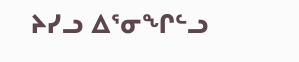ᔨᓯᓗ ᐃᕐᓂᖏᓪᓗ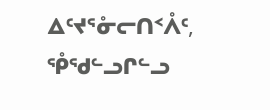ᐃᑦᔪᕐᓁᓕᑎᑉᐰᑦ, ᕾᖁᓪᓗᒋᓪᓗ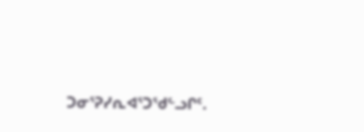ᑐᓂᕐᕈᓯᕆᐊᕐᑐᖁᓪᓗᒋᑦ.